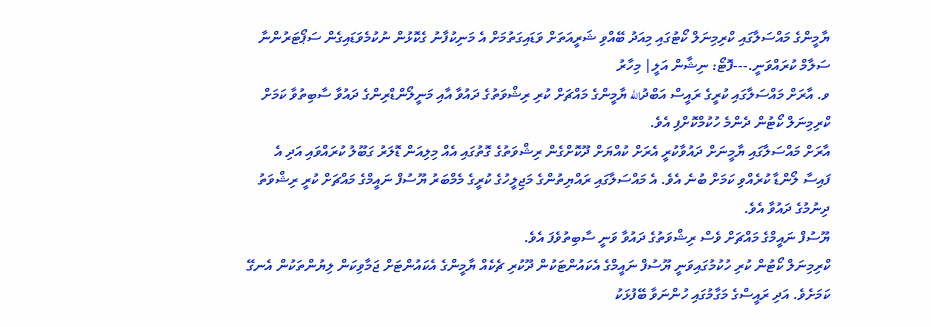ޔާމީންގެ މައްސަލާގައި ކްރިމިނަލް ކޯޓުގައި މިއަދު ބޭއްވި ޝަރީއަތަށް ވަޑައިގަތުމަށް އެ މަނިކުފާނު ގެކޮޅުން ނުކުމެވަޑައިގެން ސަޕޯޓަރުންނާ ސަލާމް ކުރައްވަނީ.---ފޮޓޯ: ނިޝާން އަލީ| މިހާރު
ވ. އާރަށް މައްސަލާގައި ކުރީގެ ރައީސް އަބްދުالله ޔާމީންގެ މައްޗަށް ކުރި ރިޝްވަތުގެ ދައުވާ އާއި މަނީލޯންޑްރިންގެ ދައުވާ ސާބިތުވާ ކަމަށް ކްރިމިނަލް ކޯޓުން ދެންމެ ހުކުމްކޮށްފި އެވެ.
އާރަށް މައްސަލާގައި ޔާމީނަށް ދައުވާކުރީ އެރަށް ކުއްޔަށް ދޫކޮށްގެން ރިޝްވަތުގެ ގޮތުގައި އެއް މިލިއަން ޑޮލަރު ގަބޫލު ކުރައްވައި އަދި އެ ފައިސާ ލޯންޑާ ކުރެއްވި ކަމަށް ބުނެ އެވެ. އެ މައްސަލާގައި ރައްޔިތުންގެ މަޖިލީހުގެ ކުރީގެ މެމްބަރު ޔޫސުފް ނައީމްގެ މައްޗަށް ކުރީ ރިޝްވަތު ދިނުމުގެ ދައުވާ އެވެ.
ޔޫސުފް ނައީމްގެ މައްޗަށް ވެސް ރިޝްވަތުގެ ދައުވާ ވަނީ ސާބިތުވެފަ އެވެ.
ކްރިމިނަލް ކޯޓުން ކުރި ހުކުމުގައިވަނީ ޔޫސުފް ނައީމްގެ އެކައުންޓަކުން ދޫކުރި ޗެކެއް ޔާމީންގެ އެކައުންޓަށް ޖަމާވިކަން ލިޔުންތަކުން އެނގޭ ކަމަށެވެ. އަދި ރައީސްގެ މަގާމުގައި ހުންނަވާ ބޭފުޅަކު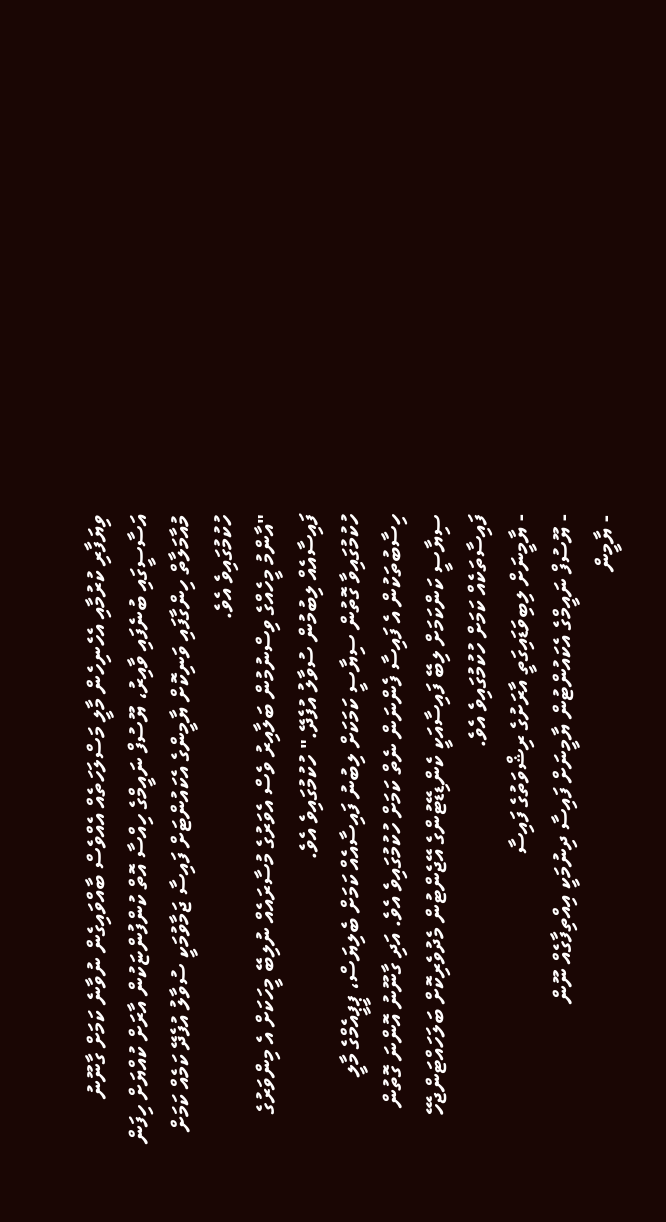ވިޔަފާރި ކުރުމާއި އެހެނިހެން މާލީ މަސްލަހަތެއް އެއްވެސް ބާއްވައިގެން ނުވާނެ ކަމަށް ގާނޫނު އަސާސީގައި ބުނެފައި ވާއިރު، ޔޫސުފް ނައީމްގެ ހިއްސާ އޮތް ކުންފުންޏަކުން އާރަށް ކުއްޔަށް ހިފަން މުއާމަލާތް ހިންގާފައި ވަނިކޮށް ޔާމީންގެ އެކައުންޓަށް ފައިސާ ޖަމާވުމަކީ ސުވާލު އުފެދޭ ކަމެއް ކަމަށް ހުކުމުގައިވެ އެވެ.
"އާންމު މީހެއްގެ ވިސްނުމުން ބަލާއިރު ވެސް އެވަރުގެ މުސާރައެއް ނުލިބޭ މީހަކަށް އެ މިންވަރުގެ ފައިސާއެއް ލިބުމުން ސުވާލު އުފެދޭ." ހުކުމުގައިވެ އެވެ.
ހުކުމުގައިވާ ގޮތުން ސިޔާސީ ކަމަކަށް ލިބުނު ފައިސާއެއް ކަމަށް ބެލިޔަސް، ޕީޕީއެމްގެ މާލީ ހިސާބުތަކުން އެ ފައިސާ ފެންނަން ނެތް ކަމަށް ހުކުމުގައިވެ އެވެ. އަދި ގާނޫނު އޮންނަ ގޮތުން ސިޔާސީ ކަންކަމަށް ލިބޭ ފައިސާއަކީ ކެންޑިޑޭޓުންގެ އޭޖެންޓުން މެދުވެރިކޮށް ބަލަހައްޓަންޖެހޭ ފައިސާތަކެއް ކަމަށް ހުކުމުގައިވެ އެވެ.
- ޔާމީނަށް ލިބިވަޑައިގަތީ އާރަށުގެ ރިޝްވަތުގެ ފައިސާ
- ޔޫސުފް ނައީމްގެ އެކައުންޓުން ޔާމީނަށް ފައިސާ ދިނުމަކީ އިއްތިފާގެއް ނޫން
- ޔާމީން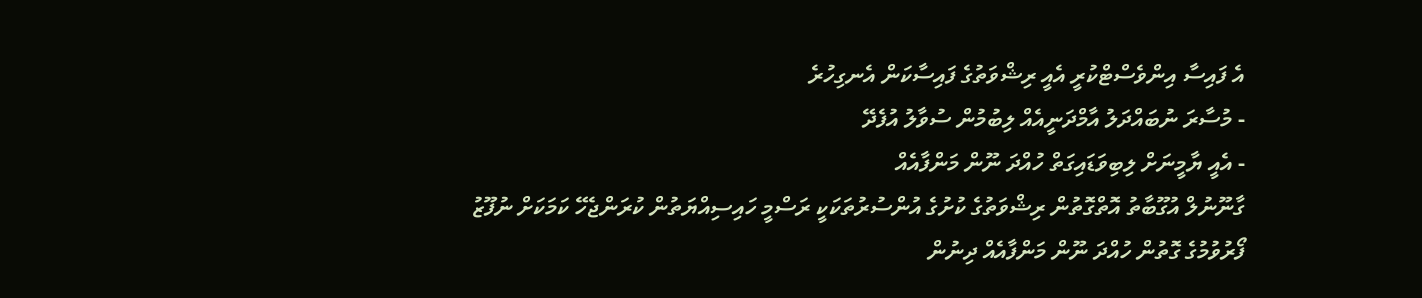އެ ފައިސާ އިންވެސްޓްކުރީ އެއީ ރިޝްވަތުގެ ފައިސާކަން އެނގިހުރެ
- މުސާރަ ނުބައްދަލު އާމްދަނީއެއް ލިބުމުން ސުވާލު އުފެދޭ
- އެއީ ޔާމީނަށް ލިބިވަޑައިގަތް ހުއްދަ ނޫން މަންފާއެއް
ގާނޫނުލް އުގޫބާތު އޮތްގޮތުން ރިޝްވަތުގެ ކުށުގެ އުންސުރުތަކަކީ ރަސްމީ ހައިސިއްޔަތުން ކުރަންޖެހޭ ކަމަކަށް ނުފޫޒު ފޯރުވުމުގެ ގޮތުން ހުއްދަ ނޫން މަންފާއެއް ދިނުން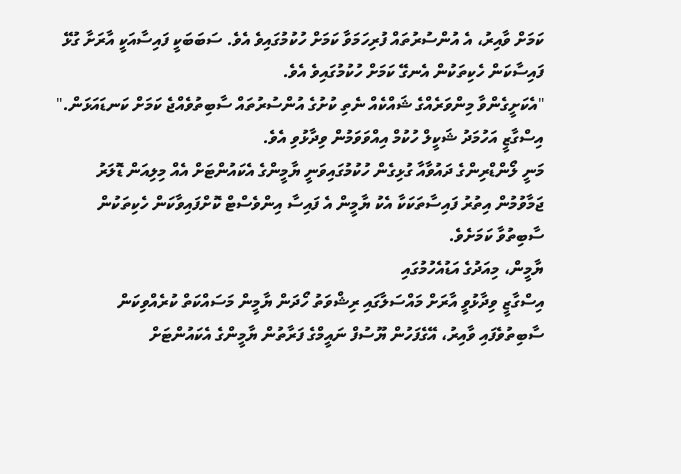ކަމަށް ވާއިރު، އެ އުންސުރުތައް ފުރިހަމަވާ ކަމަށް ހުކުމުގައިވެ އެވެ. ސަބަބަކީ ފައިސާއަކީ އާރަށާ ގުޅޭ ފައިސާކަން ހެކިތަކުން އެނގޭ ކަމަށް ހުކުމުގައިވެ އެވެ.
"އެކަށީގެންވާ މިންވަރެއްގެ ޝައްކެއް ނެތި ކުށުގެ އުންސުރުތައް ސާބިތުވެއްޖެ ކަމަށް ކަނޑައަޅަން." އިސްގާޒީ އަހުމަދު ޝަކީލް ހުކުމް އިއްވަވަމުން ވިދާޅުވި އެވެ.
މަނީ ލޯންޑްރިންގެ ދައުވާއާ ގުޅިގެން ހުކުމުގައިވަނީ ޔާމީންގެ އެކައުންޓަށް އެއް މިލިއަން ޑޮލަރު ޖަމާވުމުން އިތުރު ފައިސާތަކަކާ އެކު ޔާމީން އެ ފައިސާ އިންވެސްޓް ކޮށްފައިވާކަން ހެކިތަކުން ސާބިތުވާ ކަމަށެވެ.
ޔާމީން، މިއަދުގެ އަޑުއެހުމުގައި
އިސްގާޒީ ވިދާޅުވީ އާރަށް މައްސަލާގައި ރިޝްވަތު ހޯދަން ޔާމީން މަސައްކަތް ކުރެއްވިކަން ސާބިތުވެފައި ވާއިރު، އޭގެފަހުން ޔޫސުފް ނައީމްގެ ފަރާތުން ޔާމީންގެ އެކައުންޓަށް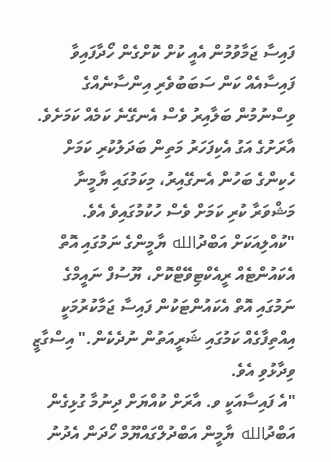ފައިސާ ޖަމާވުމުން އެއީ ކުށް ކޮށްގެން ހޯދާފައިވާ ފައިސާއެއް ކަން ސަބަބުވެރި އިންސާނެއްގެ ވިސްނުމުން ބަލާއިރު ވެސް އެނގޭނެ ކަމެއް ކަމަށެވެ.
އާރަށުގެ އަގު އެކިފަހަރު މަތިން ބަދަލުކުރި ކަމަށް ހެކިންގެ ބަހުން އެނގޭއިރު، މިކަމުގައި ޔާމީނާ މަޝްވަރާ ކުރި ކަމަށް ވެސް ހުކުމުގައިވެ އެވެ.
"ކުއްލިއަކަށް އަބްދުالله ޔާމީންގެ ނަމުގައި އޮތް އެކައުންޓެއް ރީއެކްޓިވޭޓްކޮށް، ޔޫސުފް ނައީމްގެ ނަމުގައި އޮތް އެކައުންޓަކުން ފައިސާ ޖަމާކުރުމަކީ އިއްތިފާގެއް ކަމުގައި ޝަރީއަތުން ނުދެކެން." އިސްގާޒީ ވިދާޅުވި އެވެ.
"އެ ފައިސާއަކީ ވ. އާރަށް ކުއްޔަށް ދިނުމާ ގުޅިގެން އަބްދުالله ޔާމީން އަބްދުލްގައްޔޫމް ހޯދަން އެދުނު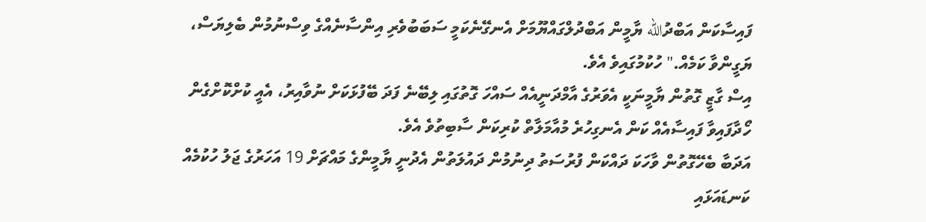ފައިސާކަން އަބްދުالله ޔާމީން އަބްދުލްގައްޔޫމަށް އެނގޭނެކަމީ ސަބަބުވެރި އިންސާނެއްގެ ވިސްނުމުން ބެލިޔަސް، ޔަގީންވާ ކަމެއް." ހުކުމުގައިވެ އެވެ.
އިސް ގާޒީ ގޮތުން ޔާމީނަކީ އެވަރުގެ އާމްދަނީއެއް ސައްހަ ގޮތުގައި ލިބޭނެ ފަދަ ބޭފުޅަކަށް ނުވާއިރު، އެއީ ކުށްކޮށްގެން ހޯދާފައިވާ ފައިސާއެއް ކަން އެނގިހުރެ މުއާމަލާތް ކުރިކަން ސާބިތުވެ އެވެ.
އަދަބާ ބެހޭގޮތުން ވާހަކަ ދައްކަން ފުރުސަތު ދިނުމުން ދައުލަތުން އެދުނީ ޔާމީންގެ މައްޗަށް 19 އަހަރުގެ ޖަލު ހުކުމެއް ކަނޑައަޅައި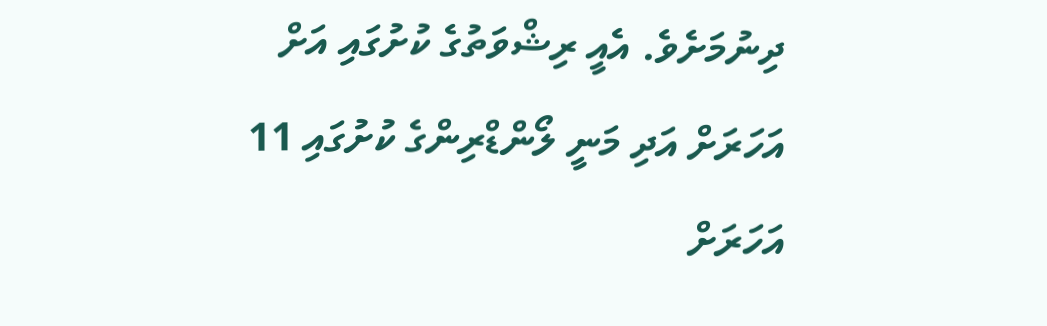ދިނުމަށެވެ. އެއީ ރިޝްވަތުގެ ކުށުގައި އަށް އަހަރަށް އަދި މަނީ ލޯންޑްރިންގެ ކުށުގައި 11 އަހަރަށް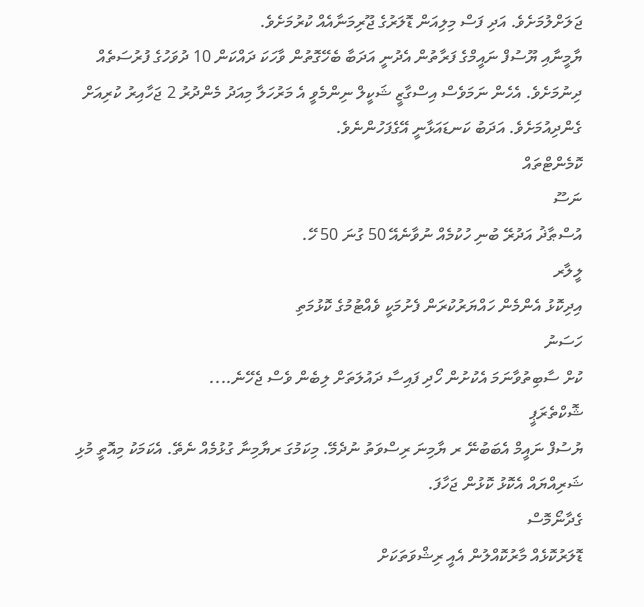ޖަލަށްލުމަށެވެ. އަދި ފަސް މިލިއަން ޑޮލަރުގެ ޖޫރިމަނާއެއް ކުރުމަށެވެ.
ޔާމީނާއި ޔޫސުފް ނައީމްގެ ފަރާތުން އެދުނީ އަދަބާ ބެހޭގޮތުން ވާހަކަ ދައްކަން 10 ދުވަހުގެ ފުރުސަތެއް ދިނުމަށެވެ. އެހެން ނަމަވެސް އިސްގާޒީ ޝަކީލް ނިންމެވީ އެ މަރުހަލާ މިއަދު މެންދުރު 2 ޖަހާއިރު ކުރިއަށް ގެންދިއުމަށެވެ. އަދަބު ކަނޑައަޅާނީ އޭގެފަހުންނެވެ.
ކޮމެންޓްތައް
ނަސޫ
އުސްޠާޛު އަދުރޭ ބުނި ހުކުމެއް ނުވާނެއޭ 50 ގުނަ 50 ހޭ.
ލީލާރ
އިދިކޮޅު އެންމެން ހައްޔަރުކުރަން ފެށުމަކީ ވެއްޓުމުގެ ކޮޅުމަތި
ހަސަނު
ކުށް ސާބިތުވާނަމަ އެކުށުން ހޯދި ފައިސާ ދައުލަތަށް ލިބެން ވެސް ޖެހޭނެ....
ޝޮކްތެރަޕީ
ޔުސުފް ނައީމް އެބަބުނޭ ރ ޔާމިނަ ރިސްވަތު ނުދެމޭ. މިކަމުގަ ރޔާމިނާ ގުޅުމެއް ނެތޭ. އެކަމަކު މިއޮތީ މުޅި ޝަރިއްޔައް އެކޮޅު ކޮޅުން ޖަހާފަ.
ގެދާނޯމޮސް
ޑޮލަރުކޮޅެއް މާރުކޮއްލުން އެއީ ރިޝްވަތަކަށް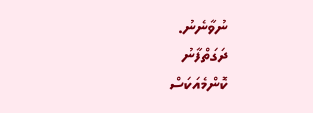ނުވާނެނު.
ދަގަތްފާނު
ކޮންމެއަކަސް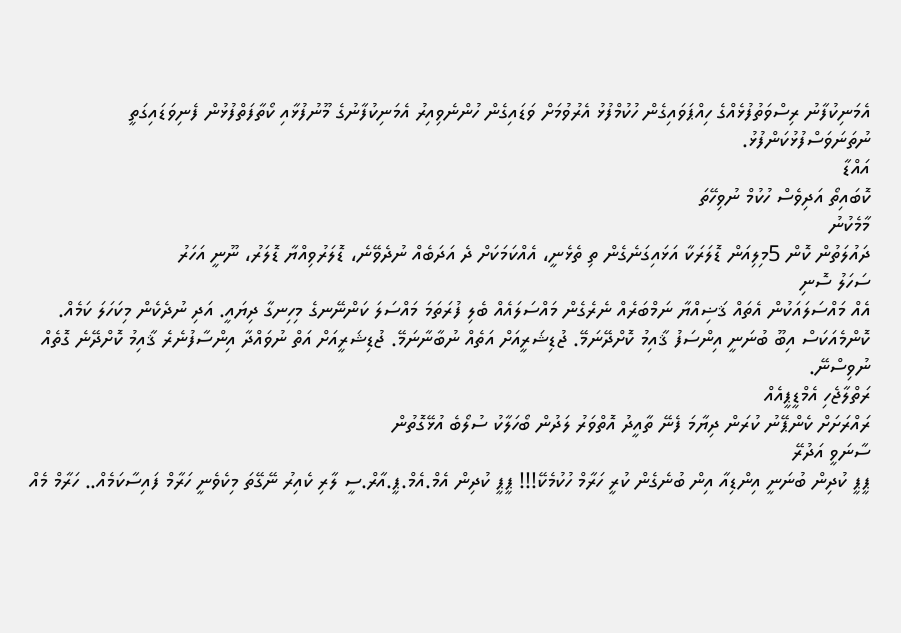އެމަނިކުފާނު ރިސްވަތުފުޅެއްގެ ހިއްޕަވައިގެން ހުކުމްފުޅު އެރުވުމަށް ވަޑައިގެން ހުންނެވިއިރު އެމަނިކުފާނުގެ މޫނުފުޅާއި ކޯތާފަތްފުޅުން ފެނިވަޑައިގަތީ ނުތަނަވަސްފުޅުކަންފުޅު.
އައްޑާ
ކޮބައިތޯ އަދިވެސް ހުކުމް ނުވިހޭތަ
މާމެކުނު
ދައުލަތުން ކޮން 5މިލިއަން ޑޮލަރަކާ އަޅައިގަނެގެން ތި ތެޅެނީ، އެއްކަމަކަށް ދެ އަދަބެއް ނުދެވޭނެ، ޑޮލަރުވިއްޔާ ޑޮލަރު، ނޫނީ އަހަރު
ސަހަލު ސޮނި
އެއް މައްސަލައަކުން އެތައް ޤަޟިއްޔާ ނަމްބަރެއް ނެރެގެން މައްސަލައެއް ބެލި ފުރަތަމަ މައްސަލަ ކަންނޭނގެ މިހިނގާ ދިޔައީ. އަދި ނުދެކެން މިކަހަލަ ކަމެއް. ކޮންމެއަކަސް އިބޫ ބުނަނީ އިންސަފު ޤާއިމު ކޮށްދޭނަމޭ. ޖުޑިޝަރީއަށް އަތެއް ނުބާނާނަމޭ. ޖުޑިޝަރީއަށް އަތް ނުވައްދާ އިންސާފުނެރެ ޤާއިމު ކޮށްދޭނެ ގޮތެއް ނުވިސްނޭ.
ރަތްލާޖެހި އެމްޑީޕީއެއް
ރައްރަށަށް ކެންޕޭނު ކުރަން ދިޔާމަ ފެނޭ ތާއީދު އޮތްވަރު ލަދުން ބޯހަލާކު ސުލޯބެ އުޅޭގޮތުން
ސާނަވީ އަދުރޭ
ޕީޕީ ކުދިން ބުނަނީ އިންޑިއާ އިން ބުނެގެން ކުރީ ހަރާމް ހުކުމެކޭ!!! ޕީޕީ ކުދިން އެމް.އެމް.ޕީ.އާރް.ސީ ލާރި ކެއިރު ނޭގޭތަ މިކެވެނީ ހަރާމް ފައިސާކަމެއް.. ހަރާމް މެއް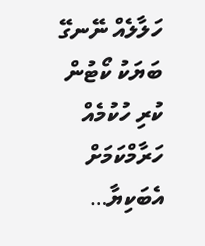ހަލާލެއް ނޭނގޭ ބަޔަކު ކޯޓުން ކުރި ހުކުމެއް ހަރާމްކަމަށް އެބަކިޔާ…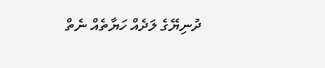ދުނިޔޭގެ ލަދެއް ހަޔާތެއް ނެތް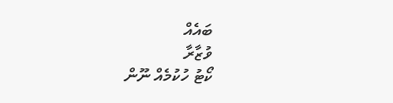ބައެއް
ވުޒާރާ
ކޯޓު ހުކުމެއް ނޫން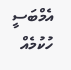އެމްބަސީ ހުކުމެއް